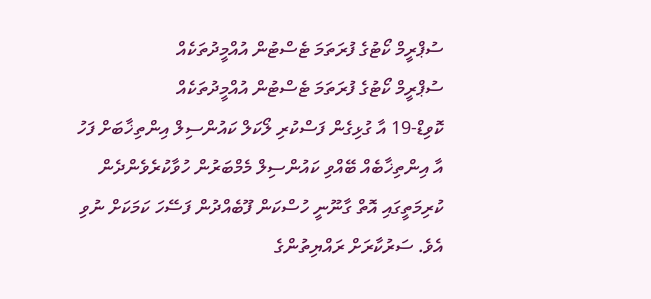ސުޕްރީމް ކޯޓުގެ ފުރަތަމަ ޓެސްޓުން އުއްމީދުތަކެއް
ސުޕްރީމް ކޯޓުގެ ފުރަތަމަ ޓެސްޓުން އުއްމީދުތަކެއް
ކޮވިޑް-19 އާ ގުޅިގެން ފަސްކުރި ލޯކަލް ކައުންސިލް އިންތިޚާބަށް ފަހު އާ އިންތިޚާބެއް ބޭއްވި ކައުންސިލް މެމްބަރުން ހުވާކުރެވެންދެން ކުރިމަތީގައި އޮތް ގާނޫނީ ހުސްކަން ފޫބެއްދުން ފަސޭހަ ކަމަކަށް ނުވި އެވެ. ސަރުކާރަށް ރައްޔިތުންގެ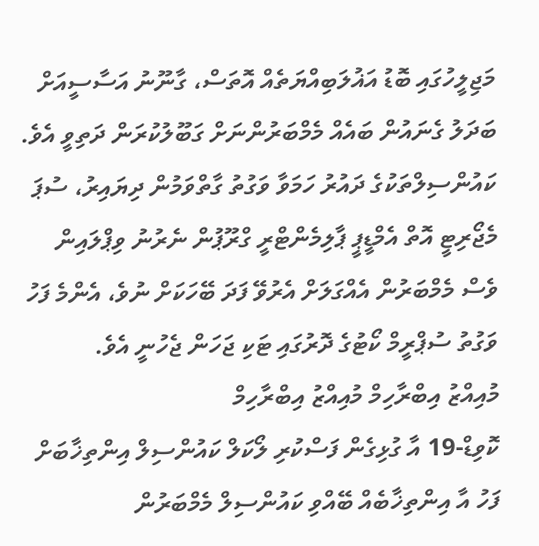މަޖިލީހުގައި ބޮޑު އަޣުލަބިއްޔަތެއް އޮތަސް، ގާނޫނު އަސާސީއަށް ބަދަލު ގެނައުން ބައެއް މެމްބަރުންނަށް ގަބޫލުކުރަން ދަތިވީ އެވެ. ކައުންސިލްތަކުގެ ދައުރު ހަމަވާ ވަގުތު ގާތްވަމުން ދިޔައިރު، ސުޕަ މެޖޯރިޓީ އޮތް އެމްޑީޕީ ޕާލިމެންޓްރީ ގްރޫޕުން ނެރުނު ވިޕްލައިން ވެސް މެމްބަރުން އެއްގަލަށް އެރުވޭ ފަދަ ބޭހަކަށް ނުވެ، އެންމެ ފަހު ވަގުތު ސުޕްރީމް ކޯޓުގެ ދޮރުގައި ޓަކި ޖަހަން ޖެހުނީ އެވެ.
މުއިއްޒު އިބްރާހިމް މުއިއްޒު އިބްރާހިމް
ކޮވިޑް-19 އާ ގުޅިގެން ފަސްކުރި ލޯކަލް ކައުންސިލް އިންތިޚާބަށް ފަހު އާ އިންތިޚާބެއް ބޭއްވި ކައުންސިލް މެމްބަރުން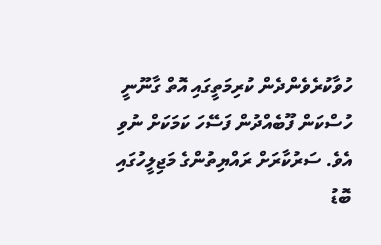ހުވާކުރެވެންދެން ކުރިމަތީގައި އޮތް ގާނޫނީ ހުސްކަން ފޫބެއްދުން ފަސޭހަ ކަމަކަށް ނުވި އެވެ. ސަރުކާރަށް ރައްޔިތުންގެ މަޖިލީހުގައި ބޮޑު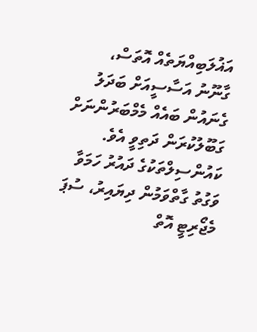އަޣުލަބިއްޔަތެއް އޮތަސް، ގާނޫނު އަސާސީއަށް ބަދަލު ގެނައުން ބައެއް މެމްބަރުންނަށް ގަބޫލުކުރަން ދަތިވީ އެވެ. ކައުންސިލްތަކުގެ ދައުރު ހަމަވާ ވަގުތު ގާތްވަމުން ދިޔައިރު، ސުޕަ މެޖޯރިޓީ އޮތް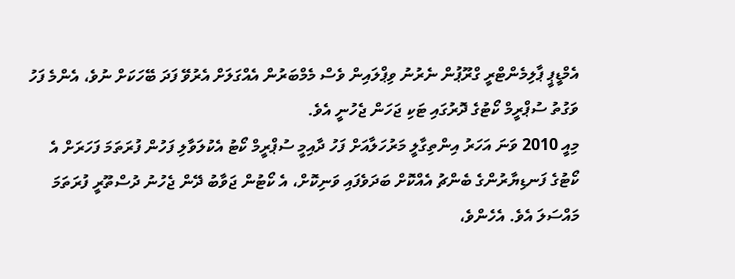އެމްޑީޕީ ޕާލިމެންޓްރީ ގްރޫޕުން ނެރުނު ވިޕްލައިން ވެސް މެމްބަރުން އެއްގަލަށް އެރުވޭ ފަދަ ބޭހަކަށް ނުވެ، އެންމެ ފަހު ވަގުތު ސުޕްރީމް ކޯޓުގެ ދޮރުގައި ޓަކި ޖަހަން ޖެހުނީ އެވެ.
މިއީ 2010 ވަނަ އަހަރު އިންތިގާލީ މަރުހަލާއަށް ފަހު ދާއިމީ ސުޕްރީމް ކޯޓު އެކުލަވާލި ފަހުން ފުރަތަމަ ފަހަރަށް އެ ކޯޓުގެ ފަނޑިޔާރުންގެ ބެންޗު އެއްކޮށް ބަދަވެފައި ވަނިކޮށް، އެ ކޯޓުން ޖަވާބު ދޭން ޖެހުނު ދުސްތޫރީ ފުރަތަމަ މައްސަލަ އެވެ. އެހެންވެ،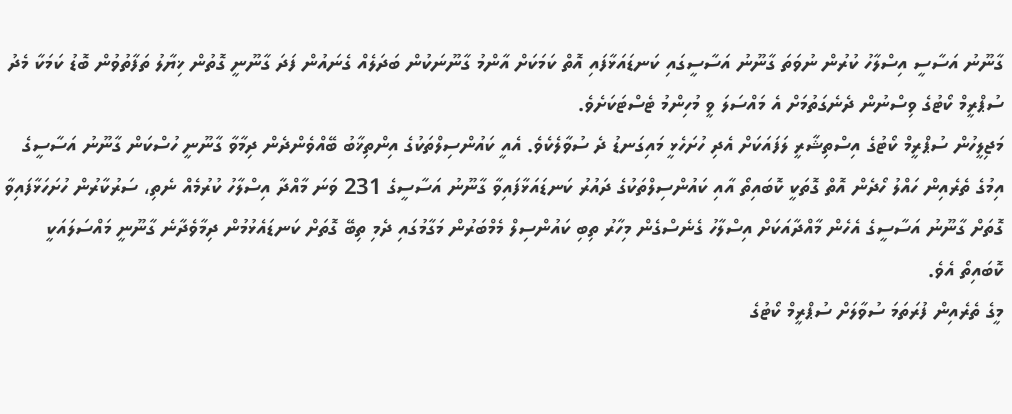ގާނޫނު އަސާސީ އިސްލާހު ކުރުން ނުވަތަ ގާނޫނު އަސާސީގައި ކަނޑައަޅާފައި އޮތް ކަމަކަށް އާންމު ގާނޫނަކުން ބަދަލެއް ގެނައުން ފަދަ ގާނޫނީ ގޮތުން ޚިޔާލު ތަފާތުވުން ބޮޑު ކަމަކާ މެދު ސުޕްރީމް ކޯޓުގެ ވިސްނުން ދެނެގަތުމަށް އެ މައްސަލަ ވީ މުހިންމު ޓެސްޓަކަށެވެ.
މަޖިލީހުން ސުޕްރީމް ކޯޓުގެ އިސްތިޝާރީ ލަފައަކަށް އެދި ހުށަހެޅީ މައިގަނޑު ދެ ސުވާލެކެވެ. އެއީ ކައުންސިލްތަކުގެ އިންތިޚާބު ބޭއްވެންދެން ދިމާވާ ގާނޫނީ ހުސްކަން ގާނޫނު އަސާސީގެ އިމުގެ ތެރެއިން ހައްލު ހޯދެން އޮތް ގޮތަކީ ކޮބައިތޯ އާއި ކައުންސިލްތަކުގެ ދައުރު ކަނޑައަޅާފައިވާ ގާނޫނު އަސާސީގެ 231 ވަނަ މާއްދާ އިސްލާހު ކުރުމެއް ނެތި، ސަރުކާރުން ހުށަހަޅާފައިވާ ގޮތަށް ގާނޫނު އަސާސީގެ އެހެން މާއްދާއަކަށް އިސްލާހު ގެނެސްގެން މިހާރު ތިބި ކައުންސިލް މެމްބަރުން މަގާމުގައި ދެމި ތިބޭ ގޮތަށް ކަނޑައެޅުމުން ދިމާވެދާނެ ގާނޫނީ މައްސަލައަކީ ކޮބައިތޯ އެވެ.
މީގެ ތެރެއިން ފުރަތަމަ ސުވާލަށް ސުޕްރީމް ކޯޓުގެ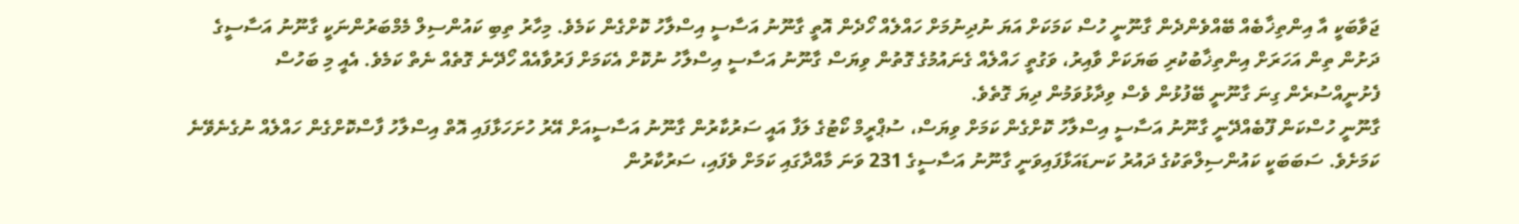ޖަވާބަކީ އާ އިންތިޚާބެއް ބޭއްވެންދެން ގާނޫނީ ހުސް ކަމަކަށް އަޔަ ނުދިނުމަށް ހައްލެއް ހޯދެން އޮތީ ގާނޫނު އަސާސީ އިސްލާހު ކޮށްގެން ކަމެވެ. މިހާރު ތިބި ކައުންސިލް މެމްބަރުންނަކީ ގާނޫނު އަސާސީގެ ދަށުން ތިން އަހަރަށް އިންތިޚާބުކުރި ބަޔަކަށް ވާއިރު، ވަގުތީ ހައްލެއް ގެނައުމުގެ ގޮތުން ވިޔަސް ގާނޫނު އަސާސީ އިސްލާހު ނުކޮށް އެކަމަށް ފަރުވާއެއް ހޯދޭނެ ގޮތެއް ނެތް ކަމެވެ. އެއީ މި ބަހުސް ފެށުނީއްސުރެން ގިނަ ގާނޫނީ ބޭފުޅުން ވެސް ވިދާޅުވަމުން ދިޔަ ގޮތެވެ.
ގާނޫނީ ހުސްކަން ފޫބެއްދޭނީ ގާނޫނު އަސާސީ އިސްލާހު ކޮށްގެން ކަމަށް ވިޔަސް، ސުޕްރީމް ކޯޓުގެ ލަފާ އައީ ސަރުކާރުން ގާނޫނު އަސާސީއަށް އޭރު ހުށަހަޅާފައި އޮތް އިސްލާހު ފާސްކޮށްގެން ހައްލެއް ނުގެނެވޭނެ ކަމަށެވެ. ސަބަބަކީ ކައުންސިލްތަކުގެ ދައުރު ކަނޑައަޅާފައިވަނީ ގާނޫނު އަސާސީގެ 231 ވަނަ މާއްދާގައި ކަމަށް ވެފައި، ސަރުކާރުން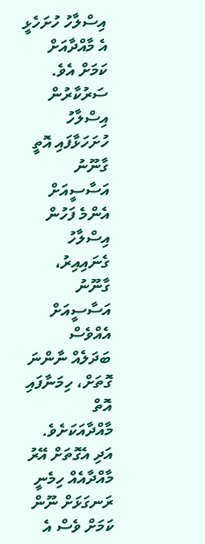އިސްލާހު ހުށަހެޅީ އެ މާއްދާއަށް ކަމަށް އެވެ. ސަރުކާރުން އިސްލާހު ހުށަހަޅާފައި އޮތީ ގާނޫނު އަސާސީއަށް އެންމެ ފަހުން އިސްލާހު ގެނައިއިރު، ގާނޫނު އަސާސީއަށް އެއްވެސް ބަދަލެއް ނާންނަ ގޮތަށް، ހިމަނާފައި އޮތް މާއްދާއަކަށެވެ. އަދި އެގޮތަށް އޭރު މާއްދާއެއް ހިމެނީ ރަނގަޅަށް ނޫން ކަމަށް ވެސް އެ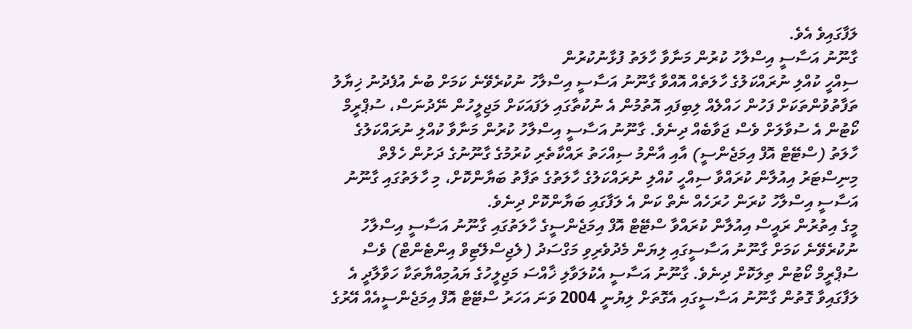ލަފާގައިވެ އެވެ.
ގާނޫނު އަސާސީ އިސްލާހު ކުރުން މަނާވާ ހާލަތު ފުޅާނުކުރުން
ސިއްހީ ކުއްލި ނުރައްކަލުގެ ހާލަތެއް އޮއްވާ ގާނޫނު އަސާސީ އިސްލާހު ނުކުރެވޭނެ ކަމަށް ބުނެ އުފެދުނު ޚިޔާލު ތަފާތުވުންތަކަށް ފަހުން ހައްލެއް ލިބިފައި އޮތުމުން އެ ނުކުތާގައި ލަފައަކަށް މަޖިލީހުން ނޭދުނަސް، ސުޕްރީމް ކޯޓުން އެ ސުވާލަށް ވެސް ޖަވާބެއް ދިނެވެ. ގާނޫނު އަސާސީ އިސްލާހު ކުރުން މަނާވާ ކުއްލި ނުރައްކަލުގެ ހާލަތު (ސްޓޭޓް އޮފް އިމަޖެންސީ) އާއި އާންމު ސިއްހަތު ރައްކާތެރި ކުރުމުގެ ގާނޫނުގެ ދަށުން ހެލްތް މިނިސްޓަރު އިއުލާން ކުރައްވާ ސިއްހީ ކުއްލި ނުރައްކަލުގެ ހާލަތުގެ ތަފާތު ބަޔާންކޮށް، މި ހާލަތުގައި ގާނޫނު އަސާސީ އިސްލާހު ކުރަން ހުރަހެއް ނެތް ކަން އެ ލަފާގައި ބަޔާންކޮށް ދިނެވެ.
މީގެ އިތުރުން ރައީސް އިއުލާން ކުރައްވާ ސްޓޭޓް އޮފް އިމަޖެންސީގެ ހާލަތުގައި ގާނޫނު އަސާސީ އިސްލާހު ނުކުރެވޭނެ ކަމަށް ގާނޫނު އަސާސީގައި ލިޔަން މެދުވެރިވި މަގްސަދު (ލެޖިސްލޭޓިވް އިންޓެންޓް) ވެސް ސުޕްރީމް ކޯޓުން ތިލަކޮށް ދިނެވެ. ގާނޫނު އަސާސީ އެކުލަވާލި ޚާއްސަ މަޖިލީހުގެ ޔައުމިއްޔާތަކާ ހަވާލާދީ އެ ލަފާގައިވާ ގޮތުން ގާނޫނު އަސާސީގައި އެގޮތަށް ލިޔުނީ 2004 ވަނަ އަހަރު ސްޓޭޓް އޮފް އިމަޖެންސީއެއް އޭރުގެ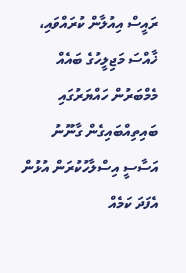ރައީސް އިއުލާން ކުރައްވައި، ޚާއްސަ މަޖިލީހުގެ ބައެއް މެމްބަރުން ހައްޔަރުގައި ބައިތިއްބައިގެން ގާނޫނު އަސާސީ އިސްލާހުކުރަން އުޅުން އެފަދަ ކަމެއް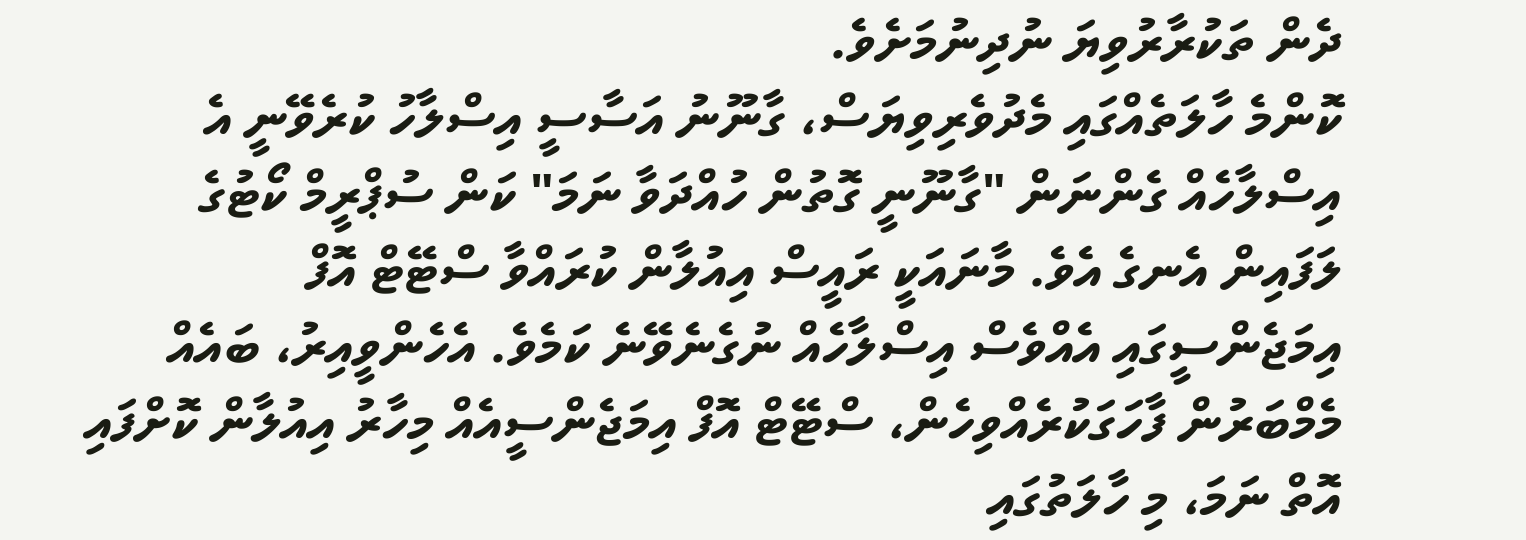ދެން ތަކުރާރުވިޔަ ނުދިނުމަށެވެ.
ކޮންމެ ހާލަތެއްގައި މެދުވެރިވިޔަސް، ގާނޫނު އަސާސީ އިސްލާހު ކުރެވޭނީ އެ އިސްލާހެއް ގެންނަން "ގާނޫނީ ގޮތުން ހުއްދަވާ ނަމަ" ކަން ސުޕްރީމް ކޯޓުގެ ލަފައިން އެނގެ އެވެ. މާނައަކީ ރައީސް އިއުލާން ކުރައްވާ ސްޓޭޓް އޮފް އިމަޖެންސީގައި އެއްވެސް އިސްލާހެއް ނުގެނެވޭނެ ކަމެވެ. އެހެންވީއިރު، ބައެއް މެމްބަރުން ފާހަގަކުރެއްވިހެން، ސްޓޭޓް އޮފް އިމަޖެންސީއެއް މިހާރު އިއުލާން ކޮށްފައި އޮތް ނަމަ، މި ހާލަތުގައި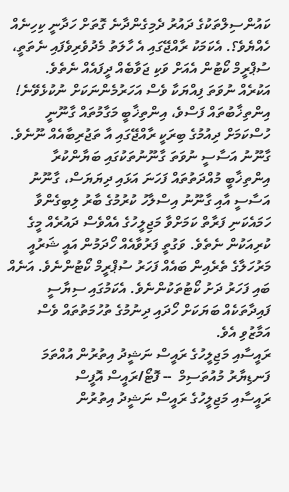ކައުންސިލްތަކުގެ ދައުރު ދެމިގެންދާނެ ގޮތަށް ހަދާނީ ކިހިނެއް ހެއްޔެވެ؟. އެކަމަކު ރާއްޖޭގައި އެ ހާލަތު މެދުވެރިވެފައި ނެތަތީ، ސުޕްރީމް ކޯޓުން އެއަށް ވަކި ޖަވާބެއް ދީފައެއް ނެތެވެ.
އަކުރެއް ނުވަތަ ފިއްޔަކާ ވެސް އަހަރުމެންނަކަށް ނުކުޅެވޭނެ!
އިންތިޚާބުތައް ފަސްވެ، އިންތިޚާބީ މަގާމުތައް ގާނޫނީ ހުސްކަމަށް ދިއުމުގެ ބިރަކީ ރާއްޖޭގައި އާ ތަޖުރިބާއެއް ނޫނެވެ. ގާނޫނު އަސާސީ ނުވަތަ ގާނޫނުތަކުގައި ބަޔާންކުރާ އިންތިޚާބީ މުއްދަތުތައް ފަހަނަ އަޅައި ދިޔަޔަސް، ގާނޫނު އަސާސީ އާއި ގާނޫނު އިސްލާހު ކުރުމުގެ ބާރު ލިބިގެންވާ ހަމައެކަނި ފަރާތް ކަމަށްވާ މަޖިލީހުގެ އެއްވެސް ދައުރެއް މީގެ ކުރިއަކުން ނެތެވެ. ވަގުތީ ފަރުވާއެއް ހޯދަމުން އައީ ޝަރުއީ މަރުހަލާގެ ތެރެއިން ބައެއް ފަހަރު ސުޕްރީމް ކޯޓުންނެވެ. އަނެއް ބައި ފަހަރު ދަށު ކޯޓުތަކުންނެވެ. އެކަމުގައި ސިޔާސީ ފައިދާތަކެއް ބަޔަކަށް ހޯދައި ދިނުމުގެ ތުހުމަތުތައް ވެސް އަމާޒުވި އެވެ.
ރައީސާއި މަޖިލީހުގެ ރައީސް ނަޝީދު އިތުރުން އުއްތަމަ ފަނޑިޔާރު މުއުތަސިމް  -- ފޮޓޯ/ރައީސް އޮފީސް
ރައީސާއި މަޖިލީހުގެ ރައީސް ނަޝީދު އިތުރުން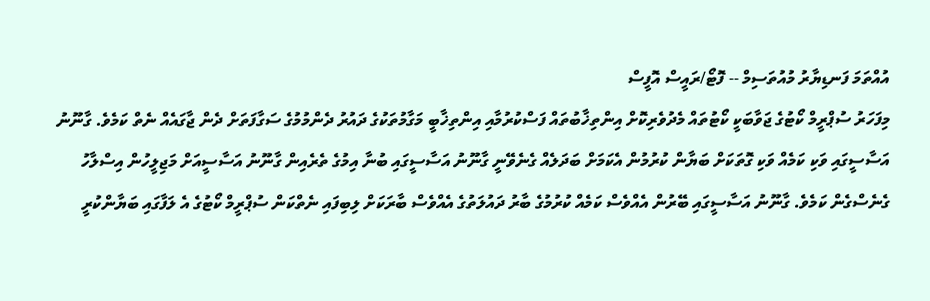އުއްތަމަ ފަނޑިޔާރު މުއުތަސިމް -- ފޮޓޯ/ރައީސް އޮފީސް
މިފަހަރު ސުޕްރީމް ކޯޓުގެ ޖަވާބަކީ ކޯޓުތައް މެދުވެރިކޮށް އިންތިޚާބުތައް ފަސްކުރުމާއި އިންތިޚާބީ މަގާމުތަކުގެ ދައުރު ދެންމުމުގެ ސަގާފަތަށް ދެން ޖާގައެއް ނެތް ކަމެވެ. ގާނޫނު އަސާސީގައި ވަކި ކަމެއް ވަކި ގޮތަކަށް ބަޔާން ކުރުމުން އެކަމަށް ބަދަލެއް ގެނެވޭނީ ގާނޫނު އަސާސީގައި ބުނާ އިމުގެ ތެރެއިން ގާނޫނު އަސާސީއަށް މަޖިލީހުން އިސްލާހު ގެނެސްގެން ކަމެވެ. ގާނޫނު އަސާސީގައި ބޭރުން އެއްވެސް ކަމެއް ކުރުމުގެ ބާރު ދައުލަތުގެ އެއްވެސް ބާރަކަށް ލިބިފައި ނެތްކަން ސުޕްރީމް ކޯޓުގެ އެ ލަފާގައި ބަޔާންކުރީ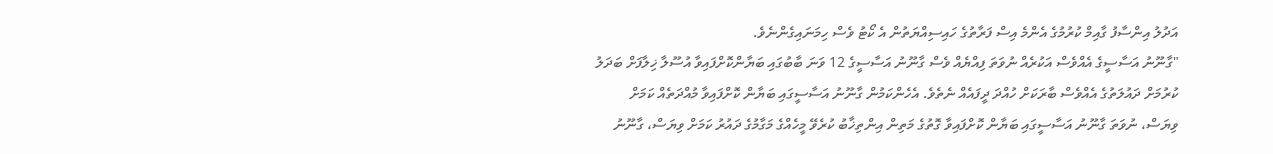އަދުލު އިންސާފު ގާއިމް ކުރުމުގެ އެންމެ އިސް ފަރާތުގެ ހައިސިއްޔަތުން އެ ކޯޓު ވެސް ހިމަނައިގެންނެވެ.
"ގާނޫނު އަސާސީގެ އެއްވެސް އަކުރެއް ނުވަތަ ފިއްޔެއް ވެސް ގާނޫނު އަސާސީގެ 12 ވަނަ ބާބުގައި ބަޔާންކޮށްފައިވާ އުސޫލާ ޚިލާފަށް ބަދަލު ކުރުމަށް ދައުލަތުގެ އެއްވެސް ބާރަކަށް ހުއްދަ ދީފައެއް ނެތެވެ. އެހެންކަމުން ގާނޫނު އަސާސީގައި ބަޔާން ކޮށްފައިވާ މުއްދަތެއް ކަމަށް ވިޔަސް، ނުވަތަ ގާނޫނު އަސާސީގައި ބަޔާން ކޮށްފައިވާ ގޮތުގެ މަތިން އިންތިޚާބު ކުރެވޭ މީހެއްގެ މަގާމުގެ ދައުރު ކަމަށް ވިޔަސް، ގާނޫނު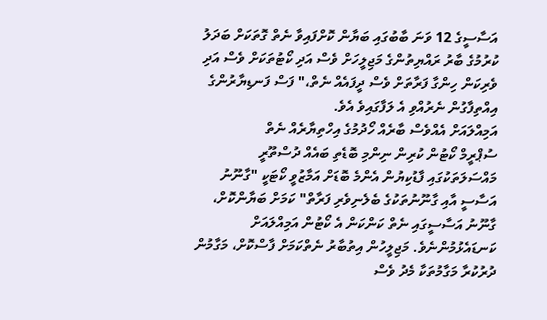އަސާސީގެ 12 ވަނަ ބާބުގައި ބަޔާން ކޮށްފައިވާ ނެތް ގޮތަކަށް ބަދަލު ކުރުމުގެ ބާރު ރައްޔިތުންގެ މަޖިލީހަށް ވެސް އަދި ކޯޓުތަކަށް ވެސް އަދި ވެރިކަން ހިންގާ ފަރާތަށް ވެސް ދީފައެއް ނެތް،" ފަސް ފަނޑިޔާރުންގެ އިއްތިފާގުން ނެރުއްވި އެ ލަފާގައިވެ އެވެ.
އަމިއްލައަށް އެއްވެސް ބާރެއް ހޯދުމުގެ އިހްތިޔާރެއް ނެތް
ސުޕްރީމް ކޯޓުން ކުރިން ނިންމި ބޮޑެތި ބައެއް ދުސްތޫރީ މައްސަލަތަކުގައި ފާޑުކިޔުން އެންމެ ބޮޑަށް އަމާޒުވީ ކޯޓަކީ "ގާނޫނު އަސާސީ އާއި ގާނޫނުތަކުގެ ބެލެނިވެރި ފަރާތް" ކަމަށް ބަޔާންކޮށް، ގާނޫނު އަސާސީގައި ނެތް ކަންކަން އެ ކޯޓުން އަމިއްލައަށް ކަނޑައެޅުމުންނެވެ. މަޖިލީހުން އިތުބާރު ނެތްކަމަށް ފާސްކޮށް، މަގާމުން ދުރުކުރާ މަގާމުތަކާ މެދު ވެސް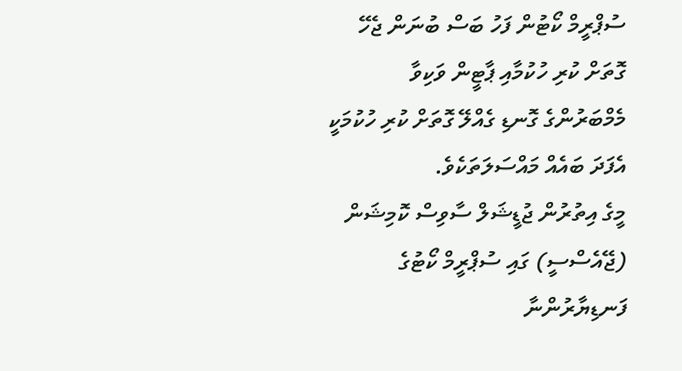ސުޕްރީމް ކޯޓުން ފަހު ބަސް ބުނަން ޖެހޭ ގޮތަށް ކުރި ހުކުމާއި ޕާޓީން ވަކިވާ މެމްބަރުންގެ ގޮނޑި ގެއްލޭ ގޮތަށް ކުރި ހުކުމަކީ އެފަދަ ބައެއް މައްސަލަތަކެވެ.
މީގެ އިތުރުން ޖުޑީޝަލް ސާވިސް ކޮމިޝަން (ޖޭއެސްސީ) ގައި ސުޕްރީމް ކޯޓުގެ ފަނޑިޔާރުންނާ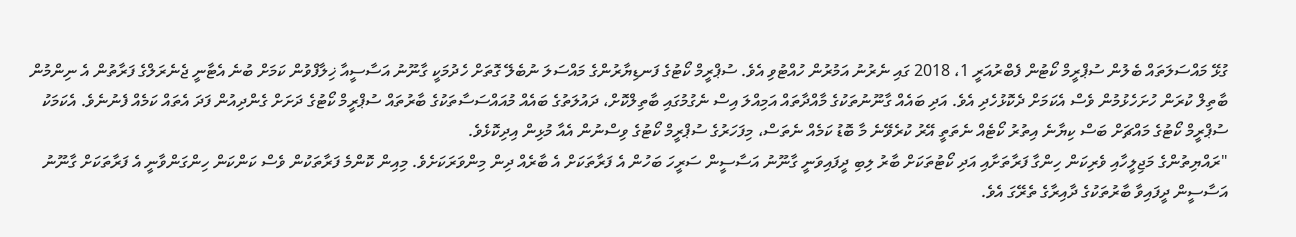ގުޅޭ މައްސަލަތައް ބެލުން ސުޕްރީމް ކޯޓުން ފެބްރުއަރީ 1، 2018 ގައި ނެރުނު އަމުރުން ހުއްޓުވި އެވެ. ސުޕްރީމް ކޯޓުގެ ފަނޑިޔާރުންގެ މައްސަލަ ނުބެލޭ ގޮތަށް ހެދުމަކީ ގާނޫނު އަސާސީއާ ޚިލާފްވުން ކަމަށް ބުނެ އެޓާނީ ޖެނެރަލްގެ ފަރާތުން އެ ނިންމުން ބާތިލް ކުރަން ހުށަހެޅުމުން ވެސް އެކަމަށް ދެކޮޅުހެދި އެވެ. އަދި ބައެއް ގާނޫނުތަކުގެ މާއްދާތައް އަމިއްލަ އިސް ނެގުމުގައި ބާތިލްކޮށް، ދައުލަތުގެ ބައެއް މުއައްސަސާތަކުގެ ބާރުތައް ސުޕްރީމް ކޯޓުގެ ދަށަށް ގެންދިއުން ފަދަ އެތައް ކަމެއް ފެނުނެވެ. އެކަމަކު ސުޕްރީމް ކޯޓުގެ މައްޗަށް ބަސް ކިޔާނެ އިތުރު ކޯޓެއް ނެތަތީ އޭރު ކުރެވޭނެ މާ ބޮޑު ކަމެއް ނެތަސް، މިފަހަރުގެ ސުޕްރީމް ކޯޓުގެ ވިސްނުން އެއާ މުޅިން އިދިކޮޅެވެ.
"ރައްޔިތުންގެ މަޖިލީހާއި ވެރިކަން ހިންގާ ފަރާތަށާއި އަދި ކޯޓުތަކަށް ބާރު ލިބި ދީފައިވަނީ ގާނޫނު އަސާސީން ސަރީހަ ބަހުން އެ ފަރާތަކަށް އެ ބާރެއް ދިން މިންވަރަކަށެވެ. މިއިން ކޮންމެ ފަރާތަކުން ވެސް ކަންކަން ހިންގަންވާނީ އެ ފަރާތަކަށް ގާނޫނު އަސާސީން ދީފައިވާ ބާރުތަކުގެ ދާއިރާގެ ތެރޭގަ އެވެ.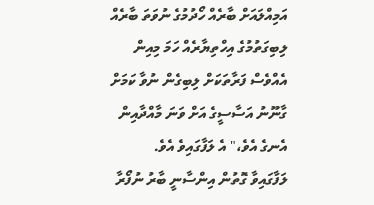އަމިއްލައަށް ބާރެއް ހޯދުމުގެ ނުވަތަ ބާރެއް ލިބިގަތުމުގެ އިހްތިޔާރެއް ހަމަ މިއިން އެއްވެސް ފަރާތަކަށް ލިބިގެން ނުވާ ކަމަށް ގާނޫނު އަސާސީގެ އަށް ވަނަ މާއްދާއިން އެނގެ އެވެ،" އެ ލަފާގައިވެ އެވެ.
ލަފާގައިވާ ގޮތުން އިންސާނީ ބާރު ނުފޯރާ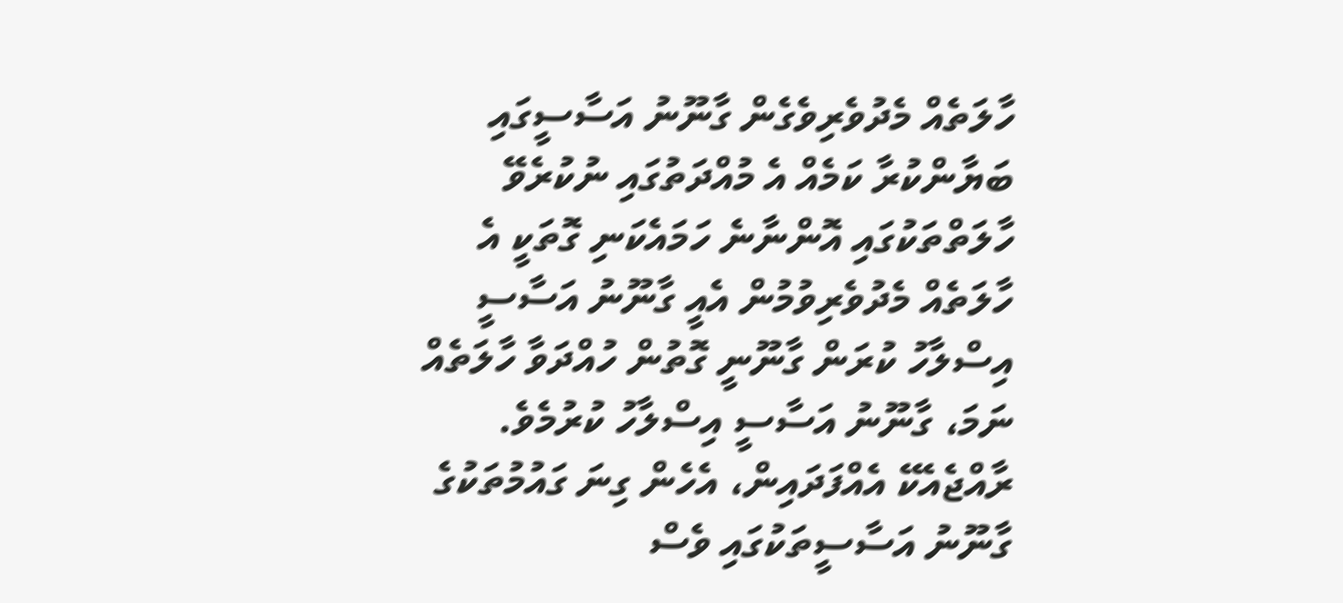ހާލަތެއް މެދުވެރިވެގެން ގާނޫނު އަސާސީގައި ބަޔާންކުރާ ކަމެއް އެ މުއްދަތުގައި ނުކުރެވޭ ހާލަތްތަކުގައި އޮންނާނެ ހަމައެކަނި ގޮތަކީ އެ ހާލަތެއް މެދުވެރިވުމުން އެއީ ގާނޫނު އަސާސީ އިސްލާހު ކުރަން ގާނޫނީ ގޮތުން ހުއްދަވާ ހާލަތެއް ނަމަ، ގާނޫނު އަސާސީ އިސްލާހު ކުރުމެވެ. ރާއްޖެއެކޭ އެއްފަދައިން، އެހެން ގިނަ ގައުމުތަކުގެ ގާނޫނު އަސާސީތަކުގައި ވެސް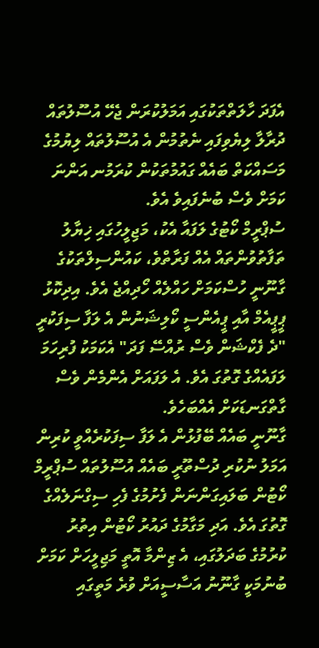އެފަދަ ހާލަތްތަކުގައި އަމަލުކުރަން ޖެހޭ އުސޫލުތައް ދުރާލާ ލިޔެވިފައި ނެތުމުން އެ އުސޫލުތައް ލިޔުމުގެ މަސައްކަތް ބައެއް ގައުމުތަކުން ކުރަމުނ އަންނަ ކަމަށް ވެސް ބުނެފައިވެ އެވެ.
ސުޕްރީމް ކޯޓުގެ ލަފައާ އެކު، މަޖިލީހުގައި ޚިޔާލު ތަފާތުވުންތައް އެއް ފަރާތްވެ، ކައުންސިލްތަކުގެ ގާނޫނީ ހުސްކަމަށް ހައްލެއް ހޯދިއްޖެ އެވެ. އިދިކޮޅު ޕީޕީއެމް އާއި ޕީއެންސީ ކޯލިޝަނުން އެ ލަފާ ސިފަކުރީ "ދެ ފެކްޝަން ވެސް ރުއްސޭ ފަދަ" އެކަމަކު ފުރިހަމަ ލަފައެއްގެ ގޮތުގަ އެވެ. އެ ލަފައަށް އެންމެން ވެސް ގާތްގަނޑަކަށް އެއްބަހެވެ.
ގާނޫނީ ބައެއް ބޭފުޅުން އެ ލަފާ ސިފަކުރެއްވީ ކުރިން އަމަލު ނުކުރި ދުސްތޫރީ ބައެއް އުސޫލުތައް ސުޕްރީމް ކޯޓުން ބަލައިގަންނަން ފެށުމުގެ ފެހި ސިގްނަލެއްގެ ގޮތުގަ އެވެ. އަދި މަގާމުގެ ދައުރު ކޯޓުން އިތުރު ކުރުމުގެ ބަދަލުގައި، އެ ޒިންމާ އޮތީ މަޖިލީހަށް ކަމަށް ބުނުމަކީ ގާނޫނު އަސާސީއަށް ވުރެ މަތީގައި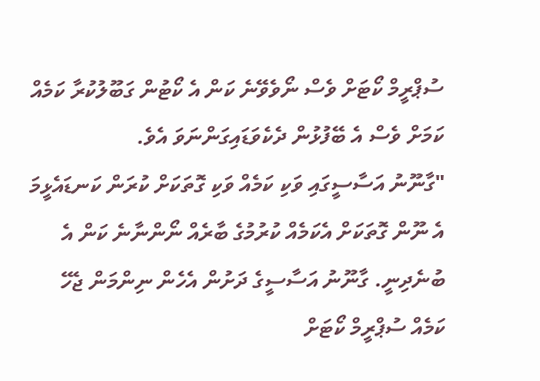ސުޕްރީމް ކޯޓަށް ވެސް ނޯވެވޭނެ ކަން އެ ކޯޓުން ގަބޫލުކުރާ ކަމެއް ކަމަށް ވެސް އެ ބޭފުޅުން ދެކެވަޑައިގަންނަވަ އެވެ.
"ގާނޫނު އަސާސީގައި ވަކި ކަމެއް ވަކި ގޮތަކަށް ކުރަން ކަނޑައެޅީމަ އެ ނޫން ގޮތަކަށް އެކަމެއް ކުރުމުގެ ބާރެއް ނޯންނާނެ ކަން އެ ބުނެދިނީ. ގާނޫނު އަސާސީގެ ދަށުން އެހެން ނިންމަން ޖެހޭ ކަމެއް ސުޕްރީމް ކޯޓަށް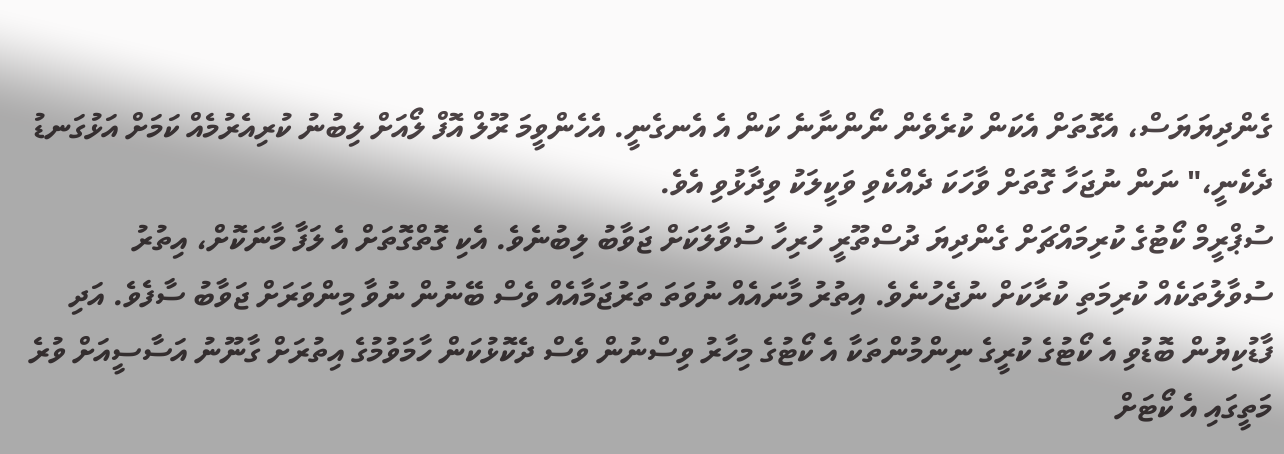ގެންދިޔަޔަސް، އެގޮތަށް އެކަން ކުރެވެން ނޯންނާނެ ކަން އެ އެނގެނީ. އެހެންވީމަ ރޫލް އޮފް ލޯއަށް ލިބުނު ކުރިއެރުމެއް ކަމަށް އަޅުގަނޑު ދެކެނީ،" ނަން ނުޖަހާ ގޮތަށް ވާހަކަ ދެއްކެވި ވަކީލަކު ވިދާޅުވި އެވެ.
ސުޕްރީމް ކޯޓުގެ ކުރިމައްޗަށް ގެންދިޔަ ދުސްތޫރީ ހުރިހާ ސުވާލަކަށް ޖަވާބު ލިބުނެވެ. އެކި ގޮތްގޮތަށް އެ ލަފާ މާނަކޮށް، އިތުރު ސުވާލުތަކެއް ކުރިމަތި ކުރާކަށް ނުޖެހުނެވެ. އިތުރު މާނައެއް ނުވަތަ ތަރުޖަމާއެއް ވެސް ބޭނުން ނުވާ މިންވަރަށް ޖަވާބު ސާފެވެ. އަދި ފާޑުކިޔުން ބޮޑުވި އެ ކޯޓުގެ ކުރީގެ ނިންމުންތަކާ އެ ކޯޓުގެ މިހާރު ވިސްނުން ވެސް ދެކޮޅުކަން ހާމަވުމުގެ އިތުރަށް ގާނޫނު އަސާސީއަށް ވުރެ މަތީގައި އެ ކޯޓަށް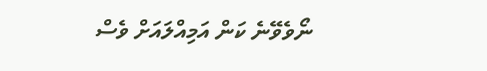ނޯވެވޭނެ ކަން އަމިއްލައަށް ވެސް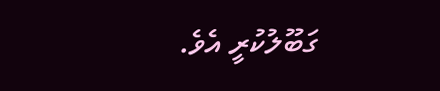ގަބޫލުކުރީ އެވެ.